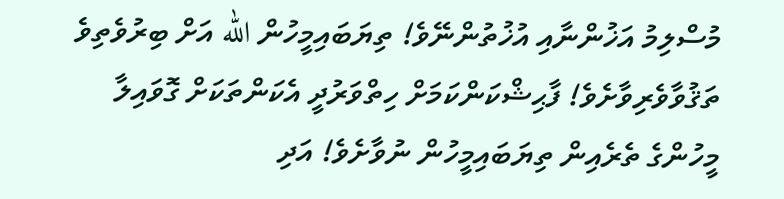މުސްލިމު އަޚުންނާއި އުޚުތުންނޭވެ! ތިޔަބައިމީހުން الله އަށް ބިރުވެތިވެ ތަޤުވާވެރިވާށެވެ! ފާޙިޝްކަންކަމަށް ހިތްވަރުދީ އެކަންތަކަށް ގޮވައިލާ މީހުންގެ ތެރެއިން ތިޔަބައިމީހުން ނުވާށެވެ! އަދި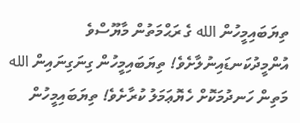ތިޔަބައިމީހުން الله ގެ ރަޙްމަތުން މާޔޫސްވެ އުންމީދުކަނޑައިނުލާށެވެ! ތިޔަބައިމީހުން ގިނަގިނައިން الله މަތިން ހަނދުމަކޮށް ހެޔޮޢަމަލު ކުރާށެވެ! ތިޔަބައިމީހުން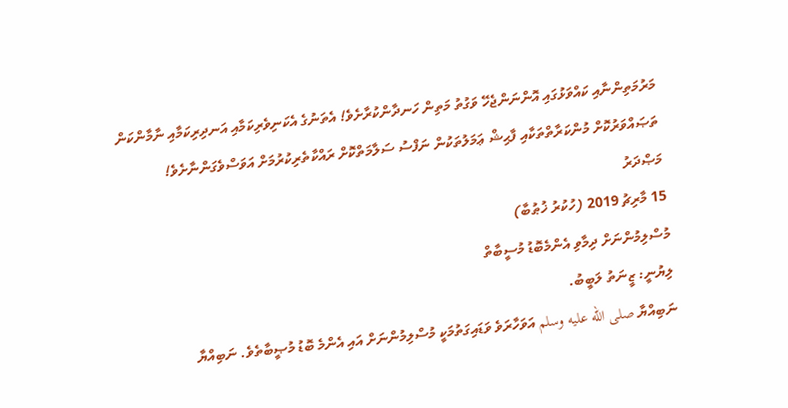މަރުމަތިންނާއި ކައްވަޅުގައި އޮންނަންޖެހޭ ވަގުތު މަތިން ހަނދާންކުރާށެވެ! އެތަނުގެ އެކަނިވެރިކަމާއި އަނދިރިކަމާއި ނާމާންކަން ތަޞައްވަރުކޮށް މުންކަރާތްތަކާއި ފާޙިޝް ޢަމަލުތަކުން ނަފްސު ސަލާމަތްކޮށް ރައްކާތެރިކުރުމަށް އަވަސްވެގަންނާށެވެ!
މަޞްދަރު
15 މާރިޗު 2019 (ހުކުރު ޚުޠުބާ)
މުސްލިމުންނަށް ދިމާވި އެންމެބޮޑު މުސީބާތް
ލިޔުނީ: ޒީނަތު ލަބީބު.
ނަބިއްޔާ صلى الله عليه وسلم އަވަހާރަވެ ވަޑައިގަތުމަކީ މުސްލިމުންނަށް އައި އެންމެ ބޮޑު މުޞީބާތެވެ. ނަބިއްޔާ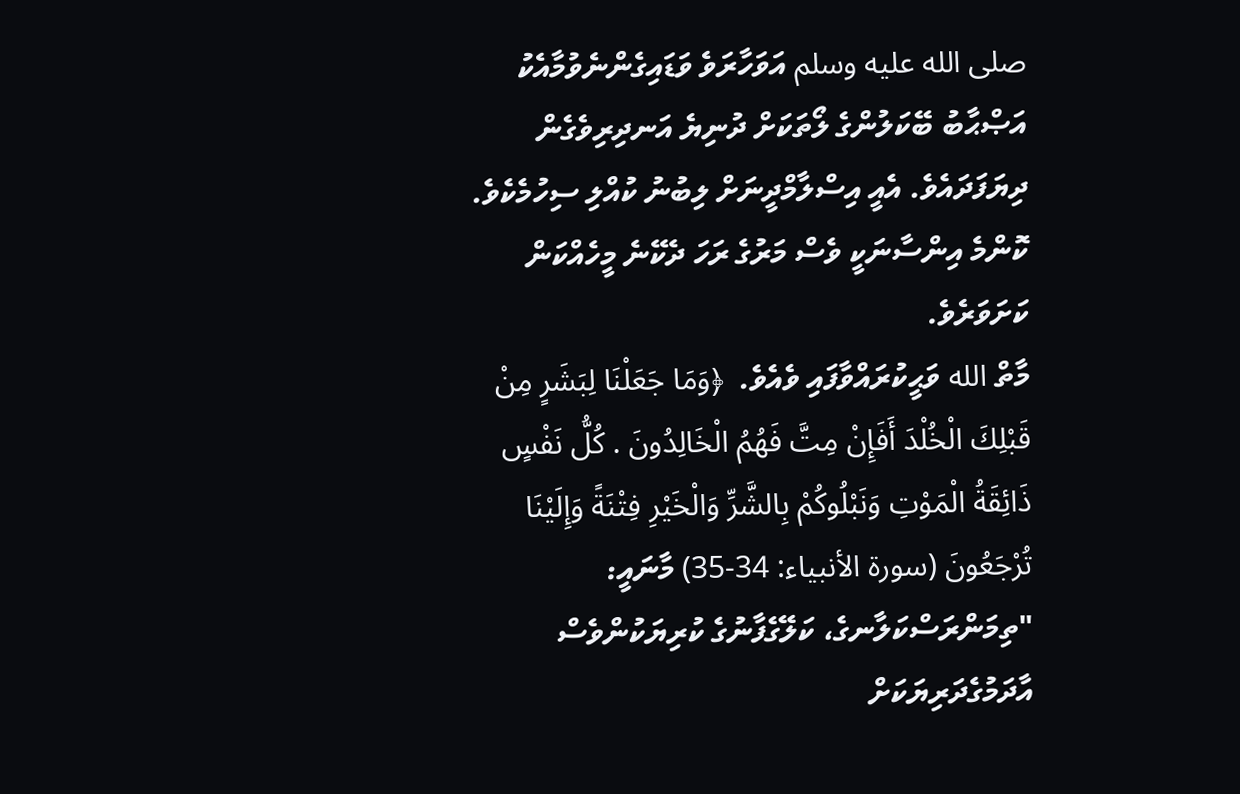صلى الله عليه وسلم އަވަހާރަވެ ވަޑައިގެންނެވުމާއެކު އަޞްޙާބު ބޭކަލުންގެ ލޯތަކަށް ދުނިޔެ އަނދިރިވެގެން ދިޔަފަދައެވެ. އެއީ އިސްލާމްދީނަށް ލިބުނު ކުއްލި ސިހުމެކެވެ. ކޮންމެ އިންސާނަކީ ވެސް މަރުގެ ރަހަ ދެކޭނެ މީހެއްކަން ކަށަވަރެވެ.
މާތް الله ވަޙީކުރައްވާފައި ވެއެވެ.  ﴿وَمَا جَعَلْنَا لِبَشَرٍ مِنْ قَبْلِكَ الْخُلْدَ أَفَإِنْ مِتَّ فَهُمُ الْخَالِدُونَ . كُلُّ نَفْسٍ ذَائِقَةُ الْمَوْتِ وَنَبْلُوكُمْ بِالشَّرِّ وَالْخَيْرِ فِتْنَةً وَإِلَيْنَا تُرْجَعُونَ (سورة الأنبياء: 34-35) މާނައީ: "ތިމަންރަސްކަލާނގެ، ކަލޭގެފާނުގެ ކުރިޔަކުންވެސް އާދަމުގެދަރިޔަކަށް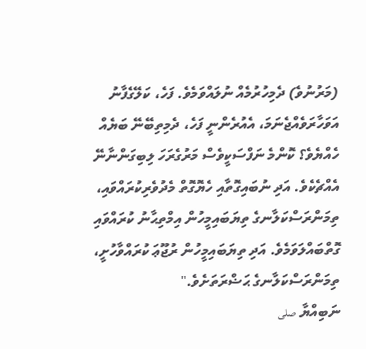(މަރުނުވެ) ދެމިހުރުމެއް ނުލައްވަމެވެ. ފަހެ، ކަލޭގެފާނު އަވަހާރަވެއްޖެނަމަ، އެއުރެންނީ ފަހެ، ދެމިތިބޭނޭ ބަޔެއް ހެއްޔެވެ؟ ކޮންމެ ނަފްސަކީވެސް މަރުގެރަހަ ލިބިގަންނާނޭ އެއްޗެކެވެ. އަދި ނުބައިގޮތާއި ހެޔޮގޮތް މެދުވެރިކުރައްވައި، ތިމަންރަސްކަލާނގެ ތިޔަބައިމީހުން އިމްތިޙާނު ކުރައްވައި ގޮތްބައްލަވަމެވެ. އަދި ތިޔަބައިމީހުން ރުޖޫޢަ ކުރައްވާހުށީ، ތިމަންރަސްކަލާނގެ ޙަޟްރަތަށެވެ."
ނަބިއްޔާ صلى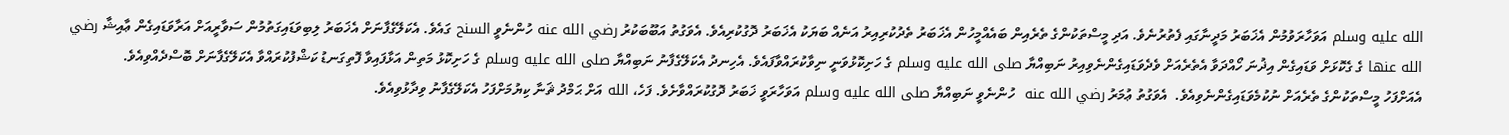الله عليه وسلم އަވަހާރަވުމުން އެޚަބަރު މަދީނާގައި ފެތުރުނެވެ. އަދި މީސްތަކުންގެ ތެރެއިން ބައެއްމީހުން އެޚަބަރު ތެދުކުރިއިރު އަނެއް ބަޔަކު އެޚަބަރު ދޮގުކުރިއެވެ. އެވަގުތު އަބޫބަކުރު رضي الله عنه ހުންނެވީ السنح ގައެވެ. އެކަލޭގެފާނަށް އެޚަބަރު ލިބިވަޑައިގަތުމުން ސަވާރީއަށް އަރާވަޑައިގެން ޢާއިޝާ رضي الله عنها ގެ ގެކޮޅަށް ވަޑައިގެން އިޛުނަ ހޯއްދަވާ އެތެރެއަށް ވެދެވަޑައިގެންނެވިއިރު ނަބިއްޔާ صلى الله عليه وسلم ގެ ހަށިކޮޅުވަނީ ނިވާކުރައްވާފައެވެ. އެހިނދު އެކަލޭގެފާނު ނަބިއްޔާ صلى الله عليه وسلم ގެ ހަށިކޮޅު މަތިން އަޅާފައިވާ ފޮތިގަނޑު ކަޝްފުކުރައްވާ އެކަލޭގެފާނަށް ބޮސްދެއްވިއެވެ.
އެއަށްފަހު މީސްތަކުންގެ ތެރެއަށް ނުކުމެވަޑައިގެންނެވިއެވެ.  އެވަގުތު ޢުމަރު رضي الله عنه  ހުންނެވީ ނަބިއްޔާ صلى الله عليه وسلم އަވަހާރަވީ ޚަބަރު ދޮގުކުރައްވާށެވެ. ފަހެ، الله އަށް ޙަމްދު ޘަނާ ކިޔުމަށްފަހު އެކަލޭގެފާނު ވިދާޅުވިއެވެ.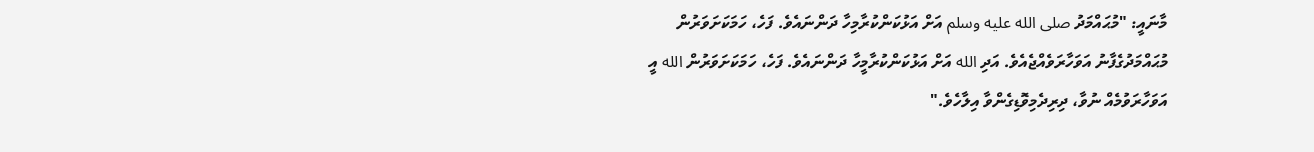މާނައީ: "މުޙައްމަދު صلى الله عليه وسلم އަށް އަޅުކަންކުރާމިހާ ދަންނައެވެ. ފަހެ، ހަމަކަށަވަރުން މުޙައްމަދުގެފާނު އަވަހާރަވެއްޖެއެވެ. އަދި الله އަށް އަޅުކަންކުރާމީހާ ދަންނައެވެ. ފަހެ، ހަމަކަށަވަރުން الله އީ އަވަހާރަވުމެއް ނުވާ، ދިރިދެމިވޮޑިގެންވާ އިލާހެވެ."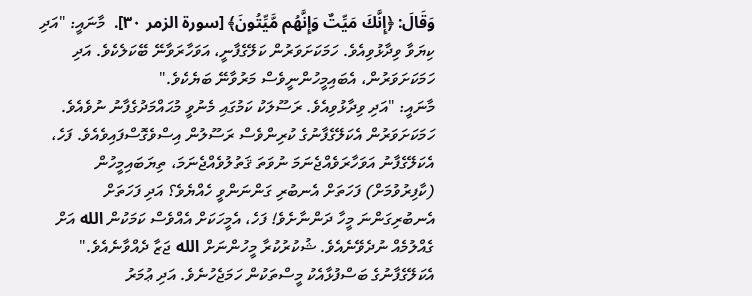وَقَالَ: ﴿إِنَّكَ مَيِّتٌ وَإِنَّهُم مَّيِّتُونَ﴾ [سورة الزمر ٣٠].  މާނައީ: "އަދި ކިޔަވާ ވިދާޅުވިއެވެ. ހަމަކަށަވަރުން ކަލޭގެފާނީ، އަވަހާރަވާނޭ ބޭކަލެކެވެ. އަދި ހަމަކަށަވަރުން، އެބައިމީހުންނީވެސް މަރުވާނޭ ބަޔެކެވެ."
މާނައީ: "އަދި ވިދާޅުވިއެވެ. ރަސޫލަކު ކަމުގައި މެނުވީ މުޙައްމަދުގެފާނު ނުވެއެވެ. ހަމަކަށަވަރުން އެކަލޭގެފާނުގެ ކުރިންވެސް ރަސޫލުން އިސްވެގޮސްފައިވެއެވެ. ފަހެ، އެކަލޭގެފާނު އަވަހާރަވެއްޖެނަމަ ނުވަތަ ޤަތުލުވެއްޖެނަމަ، ތިޔަބައިމީހުން (ކާފިރުވުމަށް) ފަހަތަށް އެނބުރި ގަންނަންވީ ހެއްޔެވެ؟ އަދި ފަހަތަށް އެނބުރިގަންނަ މީހާ ދަންނާށެވެ! ފަހެ، އެމީހަކަށް އެއްވެސް ކަމަކުން الله އަށް ގެއްލުމެއް ނުދެވޭނެއެވެ. ޝުކުރުކުރާ މީހުންނަށް الله ޖަޒާ ދެއްވާނެއެވެ."
އެކަލޭގެފާނުގެ ބަސްފުޅާއެކު މީސްތަކުން ހަމަޖެހުނެވެ. އަދި ޢުމަރު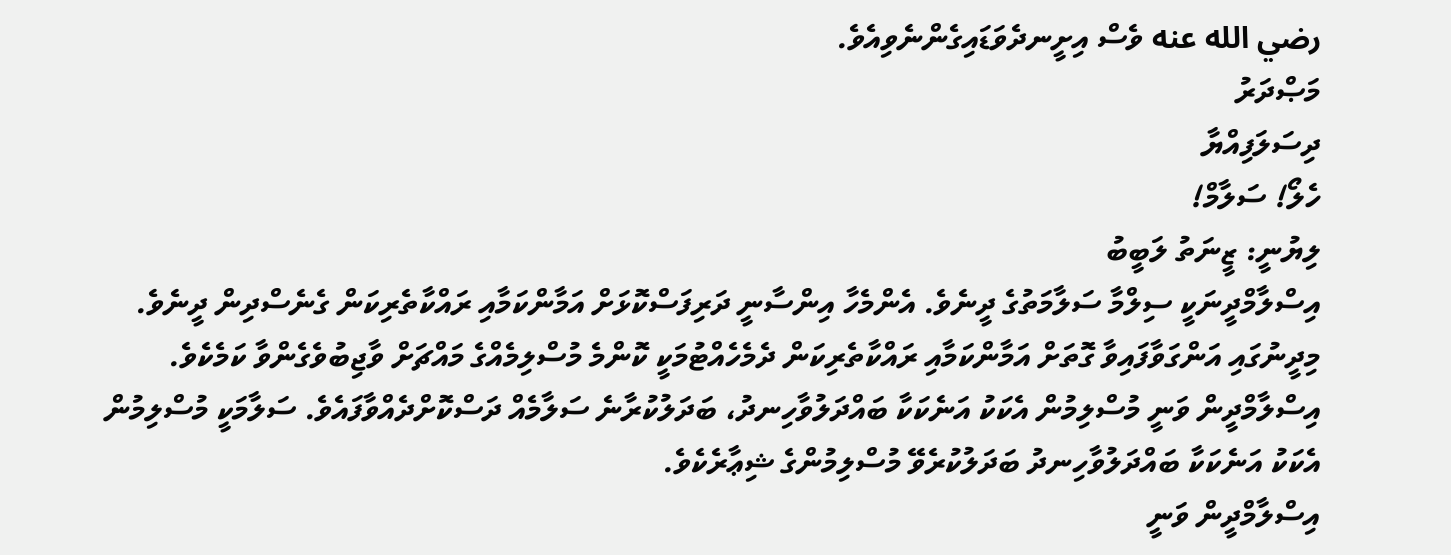رضي الله عنه ވެސް އިށީނދެވަޑައިގެންނެވިއެވެ.
މަޞްދަރު
ދިސަލަފިއްޔާ
ހެލޯ! ސަލާމް!
ލިޔުނީ: ޒީނަތު ލަބީބު
އިސްލާމްދީނަކީ ސިލްމާ ސަލާމަތުގެ ދީނެވެ. އެންމެހާ އިންސާނީ ދަރިފަސްކޮޅަށް އަމާންކަމާއި ރައްކާތެރިކަން ގެނެސްދިން ދީނެވެ. މިދީނުގައި އަންގަވާފައިވާ ގޮތަށް އަމާންކަމާއި ރައްކާތެރިކަން ދެމެހެއްޓުމަކީ ކޮންމެ މުސްލިމެއްގެ މައްޗަށް ވާޖިބުވެގެންވާ ކަމެކެވެ. އިސްލާމްދީން ވަނީ މުސްލިމުން އެކަކު އަނެކަކާ ބައްދަލުވާހިނދު، ބަދަލުކުރާނެ ސަލާމެއް ދަސްކޮށްދެއްވާފައެވެ. ސަލާމަކީ މުސްލިމުން އެކަކު އަނެކަކާ ބައްދަލުވާހިނދު ބަދަލުކުރެވޭ މުސްލިމުންގެ ޝިޢާރެކެވެ.
އިސްލާމްދީން ވަނީ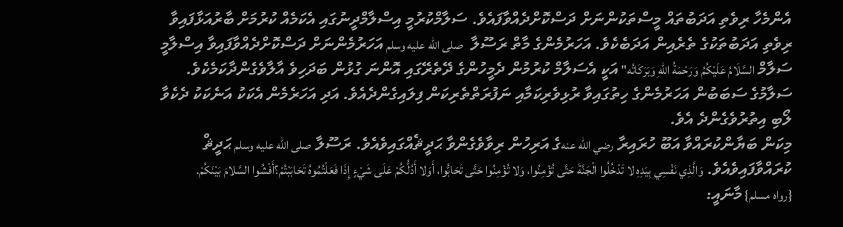އެންމެހާ ރިވެތި އަދަބުތައް މީސްތަކުންނަށް ދަސްކޮށްދެއްވާފައެވެ. ސަލާމްކުރުމީ އިސްލާމްދީނުގައި އެކަމެއް ކުރުމަށް ބާރުއަޅާފައިވާ ރިވެތި އަދަބުތަކުގެ ތެރެއިން އަދަބެކެވެ. އަހަރުމެންގެ މާތް ރަސޫލާ  صلى الله عليه وسلم އަހަރުމެންނަށް ދަސްކޮށްދެއްވާފައިވާ އިސްލާމީ ސަލާމް السَّلَامُ عَلَيْكُمُ وَرَحْمَةُ اللهِ وَبَرَكَاتُه" އަކީ އެސަލާމް ކުރުމުން ދެމީހުންގެ ދޭތެރޭގައި އޮންނަ ގުޅުން ބަދަހިވެ އާލާވެގެންދާކަމެކެވެ. ސަލާމުގެ ސަބަބުން އަހަރުމެންގެ ހިތުގައިވާ ރުޅިވެރިކަމާއި ނަފުރަތްތެރިކަން ފިލައިގެންދެއެވެ. އަދި އަހަރެމެން އެކަކު އަނެކަކު ދެކެވާ ލޯބި އިތުރުވެގެންދެ އެވެ.
މިކަން ބަޔާންކުރައްވާ އަބޫ ހުރައިރާ رضي الله عنهގެ އަރިހުން ރިވާވެގެންވާ ޙަދީޘެއްގައިވެއެވެ. ރަސޫލާ صلى الله عليه وسلم ޙަދީޘް ކުރައްވާފައިވެއެވެ. وَالَّذِي نَفْسِي بِيَدِهِ لا تَدْخُلُوا الْجَنَّةَ حَتَّى تُؤْمِنُوا، وَلا تُؤْمِنُوا حَتَّى تَحَابُّوا، أَوَلا أَدُلُّكُمْ عَلَى شَيْءٍ إِذَا فَعَلْتُمُوهُ تَحَابَبْتُمْ؟أَفْشُوا السَّلامَ بَيْنَكُمْ. {رواه مسلم} މާނައީ: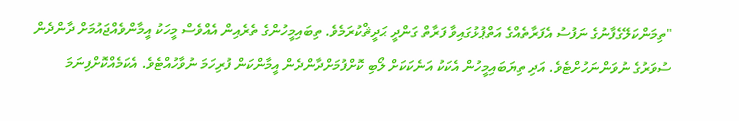"ތިމަންކަލޭގެފާނުގެ ނަފުސު އެފަރާތެއްގެ އަތްޕުޅުގައިވާ ފަރާތް ގަންދީ ޙަދީޘްކުރަމެވެ. ތިބައިމީހުންގެ ތެރެއިން އެއްވެސް މީހަކު އީމާންވެއްޖައުމަށް ދާންދެން ސުވަރުގެ ނުވަންނަހުށްޓެވެ. އަދި ތިޔަބައިމީހުން އެކަކު އަނެކަކަށް ލޯބި ކޮށްފުމަށްދާންދެން އީމާންކަން ފުރިހަމަ ނުވާހުއްޓެވެ. އެކަމެއްކޮށްފިނަމަ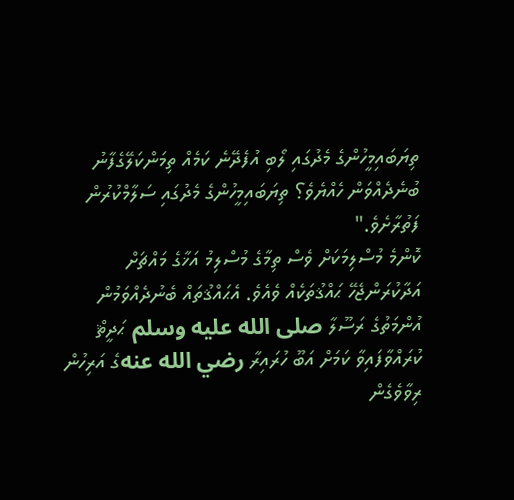ތިޔަބައިމީހުންގެ މެދުގައި ލޯބި އުފެދޭނެ ކަމެއް ތިމަންކަލޭގެފާނު ބުނެދެއްވަން ހެއްޔެވެ؟ ތިޔަބައިމީހުންގެ މެދުގައި ސަލާމްކުރުން ފަތުރާށެވެ."
ކޮންމެ މުސްލިމަކަށް ވެސް ތިމާގެ މުސްލިމު އަޚާގެ މައްޗަށް އަދާކުރަންޖެހޭ ޙައްޤުތަކެއް ވެއެވެ. އެޙައްޤުތައް ބެނުދެއްވަމުން އުންމަތުގެ ރަސޫލާ صلى الله عليه وسلم ޙަދީޘް ކުރައްވާފައިވާ ކަމަށް އަބޫ ހުރައިރާ رضي الله عنهގެ އަރިހުން ރިވާވެގެން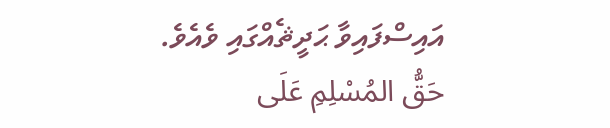އައިސްފައިވާ ޙަދީޘެއްގައި ވެއެވެ. حَقُّ المُسْلِمِ عَلَى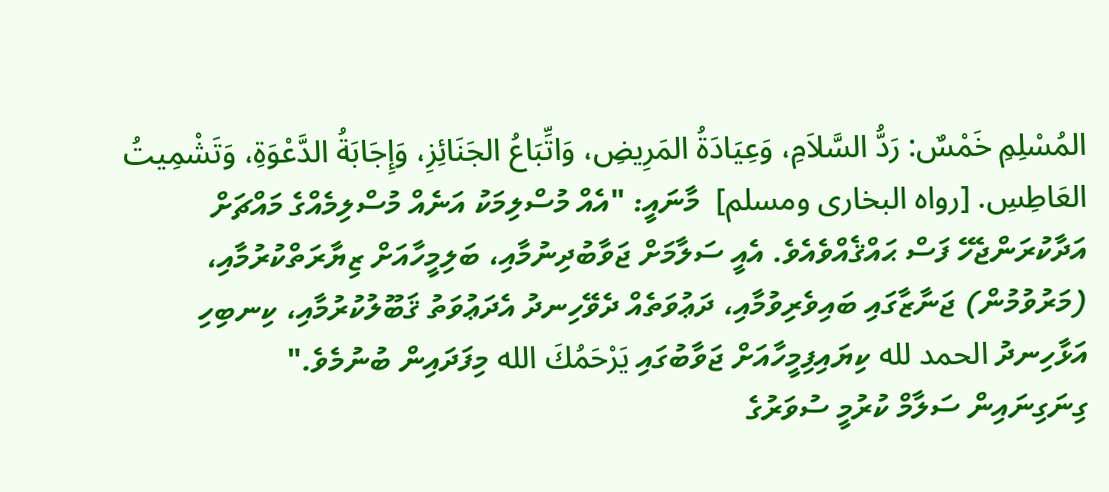المُسْلِمِ خَمْسٌ: رَدُّ السَّلاَمِ، وَعِيَادَةُ المَرِيضِ، وَاتِّبَاعُ الجَنَائِزِ، وَإِجَابَةُ الدَّعْوَةِ، وَتَشْمِيتُ العَاطِسِ. [رواه البخارى ومسلم]  މާނައީ: "އެއް މުސްލިމަކު އަނެއް މުސްލިމެއްގެ މައްޗަށް އަދާކުރަންޖެހޭ ފަސް ޙައްޤެއްވެއެވެ. އެއީ ސަލާމަށް ޖަވާބުދިނުމާއި، ބަލިމީހާއަށް ޒިޔާރަތްކުރުމާއި، (މަރުވުމުން) ޖަނާޒާގައި ބައިވެރިވުމާއި، ދަޢުވަތެއް ދެވޭހިނދު އެދަޢުވަތު ޤަބޫލުކުރުމާއި، ކިނބިހި އަޅާހިނދު الحمد لله ކިޔައިފިމީހާއަށް ޖަވާބުގައި يَرْحَمُكَ الله މިފަދައިން ބުނުމެވެ."
ގިނަގިނައިން ސަލާމް ކުރުމީ ސުވަރުގެ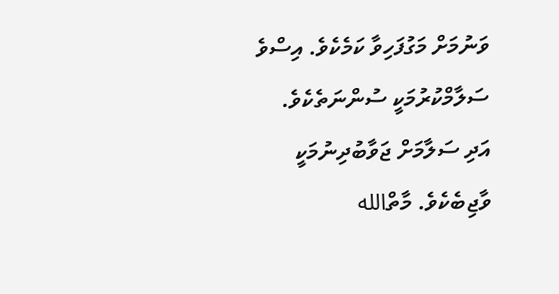ވަނުމަށް މަގުފަހިވާ ކަމެކެވެ. އިސްވެ ސަލާމްކުރުމަކީ ސުންނަތެކެވެ. އަދި ސަލާމަށް ޖަވާބުދިނުމަކީ ވާޖިބެކެވެ. މާތްالله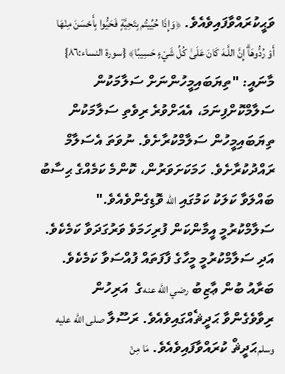ވަޙީކުރައްވާފައިވެއެވެ. ﴿وَإِذَا حُيِّيتُم بِتَحِيَّةٍ فَحَيُّوا بِأَحْسَنَ مِنْهَا أَوْ رُدُّوهَاۗ إِنَّ اللَّـهَ كَانَ عَلَىٰ كُلِّ شَيْءٍ حَسِيبًا﴾ {سورة النساء:٨٦} މާނައީ: "ތިޔަބައިމީހުންނަށް ސަލާމަކުން ސަލާމްކޮށްފިނަމަ، އެއަށްވުރެ ރިވެތި ސަލާމަކުން ތިޔަބައިމީހުން ސަލާމްކުރާށެވެ. ނުވަތަ އެސަލާމް ރައްދުކުރާށެވެ. ހަމަކަށަވަރުން، ކޮންމެ ކަމެއްގެ ޙިސާބު ބައްލަވާ ކަލަކު ކަމުގައި الله ވޮޑިގެންވެއެވެ."
ސަލާމްކުރުމީ އީމާންކަން ފުރިހަމަވެ ވަރުގަދަވާ ކަމެކެވެ. އަދި ސަލާމްކުރުމީ މީހާގެ ފާފަތައް ފުއްސަވާ ކަމެކެވެ. ބަރާއު ބުން ޢާޒިބު رضي الله عنهގެ  އަރިހުން ރިވާވެގެންވާ ޙަދީޘެއްގައިވެއެވެ. ރަސޫލާ صلى الله عليه وسلمޙަދީޘް ކުރައްވާފައިވެއެވެ. مَا مِنْ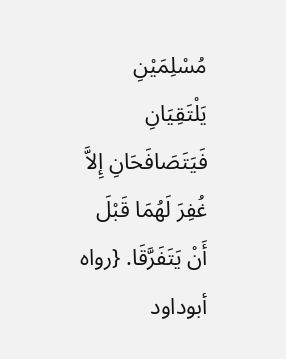مُسْلِمَيْنِ يَلْتَقِيَانِ فَيَتَصَافَحَانِ إِلاَّ غُفِرَ لَهُمَا قَبْلَ أَنْ يَتَفَرَّقَا. {رواه أبوداود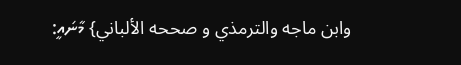وابن ماجه والترمذي و صححه الألباني} މާނައީ: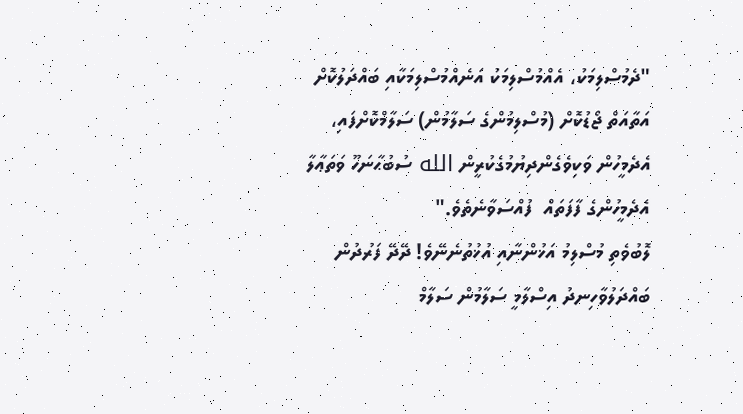"ދެމުސްލިމަކު، އެއްމުސްލިމަކު އަނެއްމުސްލިމަކާއި ބައްދަލުކޮށް އަތާއަތް ޖޯޑުކޮށް (މުސްލިމުންގެ ސަލާމުން) ސަލާމްކޮށްފައި، އެދެމީހުން ވަކިވެގެންދިޔުމުގެކުރީން الله ސުބުޙާނަހޫ ވަތަޢާލާ އެދެމީހުންގެ ފާފަތައް  ފުއްސަވާނެތެވެ."
ލޮބުވެތި މުސްލިމު އަޚުންނާއި އުޚުތުނެނޭވެ! ދޭދޭ ފަރުދުން ބައްދަލުވާހިނދު އިސްލާމީ ސަލާމުން ސަލާމް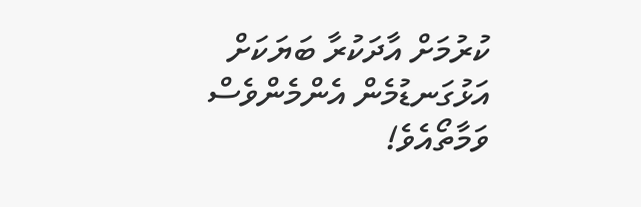ކުރުމަށް އާދަކުރާ ބަޔަކަށް  އަޅުގަނޑުމެން އެންމެންވެސް ވަމާތޯއެވެ!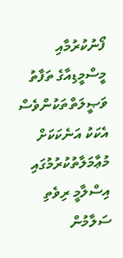ފޯނުކުރުމާއި މީސްމީޑިއާގެ ތަފާތު ވަޞީލަތްތަކުންވެސް އެކަކު އަނެކަކަށް މުޢާމަލާތުކުރުމުގައި އިސްލާމީ ރިވެތި ސަލާމުން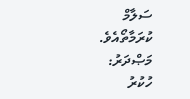ސަލާމް ކުރަމާތޯއެވެ.
މަޞްދަރު:
ހުކުރު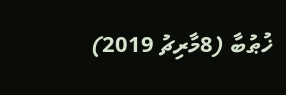ޚުޠުބާ (8މާރިޗު 2019)